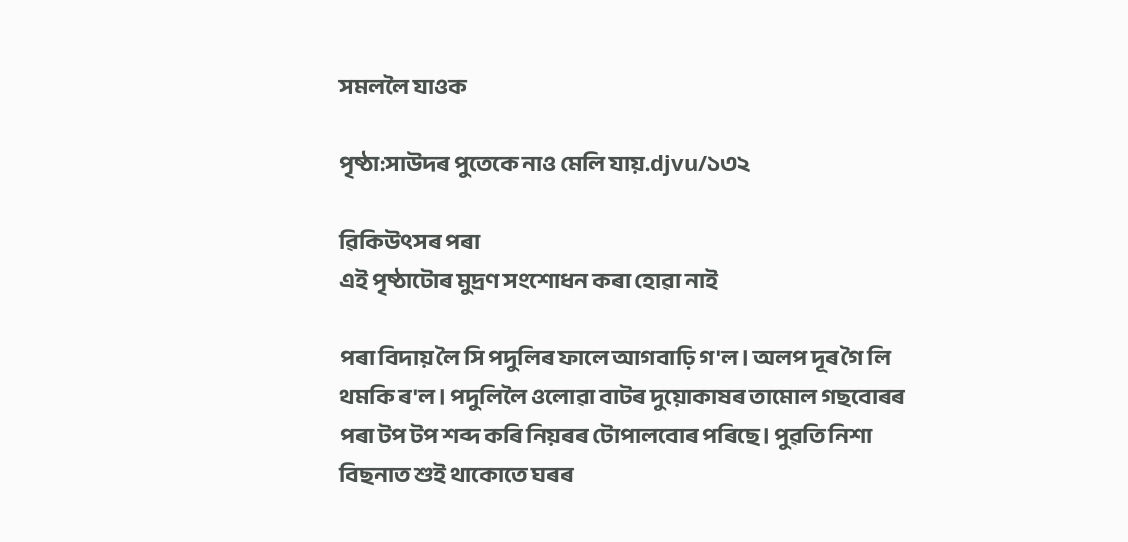সমললৈ যাওক

পৃষ্ঠা:সাউদৰ পুতেকে নাও মেলি যায়.djvu/১৩২

ৱিকিউৎসৰ পৰা
এই পৃষ্ঠাটোৰ মুদ্ৰণ সংশোধন কৰা হোৱা নাই

পৰা বিদায় লৈ সি পদুলিৰ ফালে আগবাঢ়ি গ'ল। অলপ দূৰ গৈ লি থমকি ৰ'ল। পদুলিলৈ ওলোৱা বাটৰ দুয়োকাষৰ তামোল গছবোৰৰ পৰা টপ টপ শব্দ কৰি নিয়ৰৰ টোপালবোৰ পৰিছে। পুৱতি নিশা বিছনাত শুই থাকোতে ঘৰৰ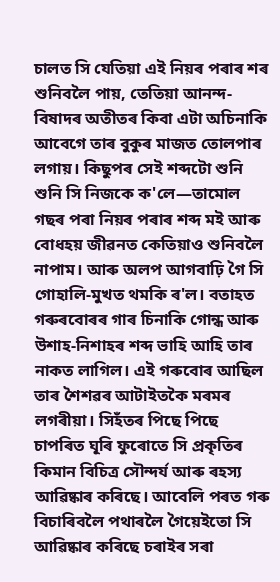চালত সি যেতিয়া এই নিয়ৰ পৰাৰ শৰ শুনিবলৈ পায়, তেতিয়া আনন্দ-বিষাদৰ অতীতৰ কিবা এটা অচিনাকি আবেগে তাৰ বুকুৰ মাজত তোলপাৰ লগায়। কিছুপৰ সেই শব্দটো শুনি শুনি সি নিজকে ক'লে—তামোল গছৰ পৰা নিয়ৰ পৰাৰ শব্দ মই আৰু বোধহয় জীৱনত কেতিয়াও শুনিবলৈ নাপাম। আৰু অলপ আগবাঢ়ি গৈ সি গোহালি-মুখত থমকি ৰ'ল। বতাহত গৰুৰবোৰৰ গাৰ চিনাকি গোন্ধ আৰু উশাহ-নিশাহৰ শব্দ ভাহি আহি তাৰ নাকত লাগিল। এই গৰুবোৰ আছিল তাৰ শৈশৱৰ আটাইতকৈ মৰমৰ লগৰীয়া। সিহঁতৰ পিছে পিছে চাপৰিত ঘূৰি ফুৰোতে সি প্ৰকৃতিৰ কিমান বিচিত্ৰ সৌন্দৰ্য আৰু ৰহস্য আৱিষ্কাৰ কৰিছে। আবেলি পৰত গৰু বিচাৰিবলৈ পথাৰলৈ গৈয়েইতো সি আৱিষ্কাৰ কৰিছে চৰাইৰ সৰা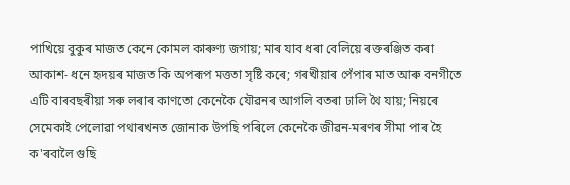পাখিয়ে বুকুৰ মাজত কেনে কোমল কাৰুণ্য জগায়; মাৰ যাব ধৰা বেলিয়ে ৰক্তৰঞ্জিত কৰা আকাশ- ধনে হৃদয়ৰ মাজত কি অপৰূপ মত্ততা সৃষ্টি কৰে; গৰখীয়াৰ পেঁপাৰ মাত আৰু বনগীতে এটি বাৰবছৰীয়া সৰু লৰাৰ কাণতো কেনেকৈ যৌৱনৰ আগলি বতৰা ঢালি থৈ যায়; নিয়ৰে সেমেকাই পেলোৱা পথাৰখনত জোনাক উপছি পৰিলে কেনেকৈ জীৱন-মৰণৰ সীমা পাৰ হৈ ক'ৰবালৈ গুছি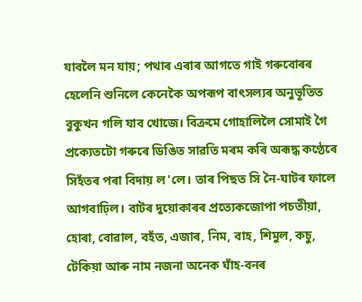যাবলৈ মন যায়; পথাৰ এৰাৰ আগতে গাই গৰুবোৰৰ হেলেনি শুনিলে কেনেকৈ অপৰূপ বাৎসল্যৰ অনুভূতিত বুকুখন গলি যাব খোজে। বিক্ৰমে গোহালিলৈ সোমাই গৈ প্ৰক্যেতটো গৰুৰে ডিঙিত সাৱতি মৰম কৰি অৰূদ্ধ কণ্ঠেৰে সিহঁতৰ পৰা বিদায় ল'লে। তাৰ পিছত সি নৈ-ঘাটৰ ফালে আগবাঢ়িল। বাটৰ দুয়োকাৰৰ প্ৰত্যেকজোপা পচতীয়া, হোৰা, বোৱাল, বহঁত, এজাৰ, নিম, বাহ, শিমুল, কচু, টেকিয়া আৰু নাম নজনা অনেক ঘাঁহ-বনৰ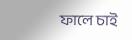ফালে চাই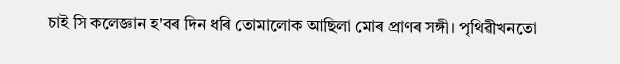চাই সি কলেজ্ঞান হ'বৰ দিন ধৰি তোমালোক আছিলা মোৰ প্ৰাণৰ সঙ্গী। পৃথিৱীখনতো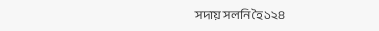সদায় সলনি হৈ ১২৪